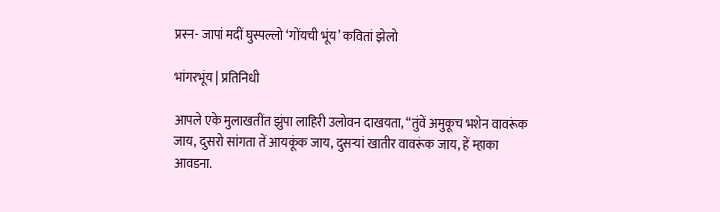प्रस्न- जापां मदीं घुस्पल्लो ‘गोंयची भूंय’ कवितां झेलो

भांगरभूंय | प्रतिनिधी

आपले एके मुलाखतींत झुंपा लाहिरी उलोवन दाखयता, “तुंवें अमुकूच भशेन वावरूंक जाय, दुसरो सांगता तें आयकूंक जाय, दुसऱ्यां खातीर वावरूंक जाय, हें म्हाका आवडना.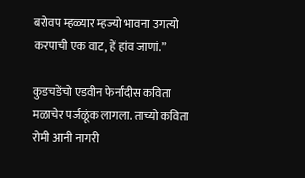बरोवप म्हळ्यार म्हज्यो भावना उगत्यो करपाची एक वाट, हें हांव जाणां.”

कुडचडेंचो एडवीन फेर्नांदीस कविता मळाचेर पर्जळूंक लागला. ताच्यो कविता रोमी आनी नागरी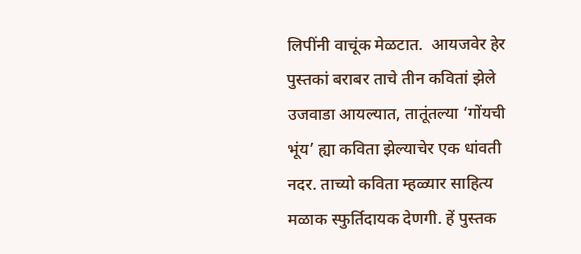लिपींनी वाचूंक मेळटात.  आयजवेर हेर पुस्तकां बराबर ताचे तीन कवितां झेले उजवाडा आयल्यात, तातूंतल्या ‘गोंयची भूंय’ ह्या कविता झेल्याचेर एक धांवती नदर. ताच्यो कविता म्हळ्यार साहित्य मळाक स्फुर्तिदायक देणगी. हें पुस्तक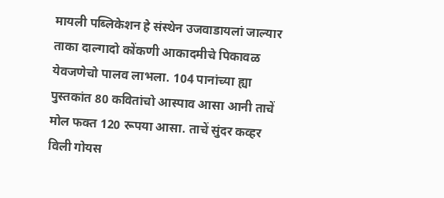मायली पब्लिकेशन हे संस्थेन उजवाडायलां जाल्यार ताका दाल्गादो कोंकणी आकादमीचे पिकावळ येवजणेचो पालव लाभला. 104 पानांच्या ह्या पुस्तकांत 80 कवितांचो आस्पाव आसा आनी ताचें  मोल फक्त 120 रूपया आसा. ताचें सुंदर कव्हर विली गोयस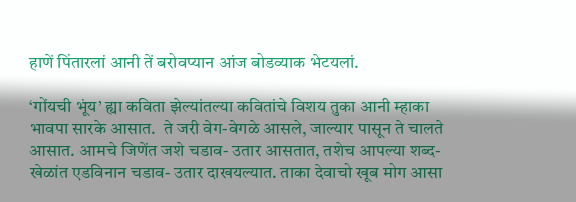हाणें पिंतारलां आनी तें बरोवप्यान आंज बोडव्याक भेटयलां.

‘गोंयची भूंय’ ह्या कविता झेल्यांतल्या कवितांचे विशय तुका आनी म्हाका भावपा सारके आसात.  ते जरी वेग-वेगळे आसले, जाल्यार पासून ते चालते आसात. आमचे जिणेंत जशे चडाव- उतार आसतात, तशेच आपल्या शब्द- खेळांत एडविनान चडाव- उतार दाखयल्यात. ताका देवाचो खूब मोग आसा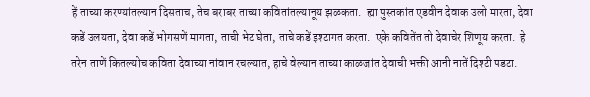हें ताच्या करण्यांतल्यान दिसताच, तेच बराबर ताच्या कवितांतल्यानूय झळकता.  ह्या पुस्तकांत एडवीन देवाक उलो मारता, देवा कडें उलयता, देवा कडें भोगसणें मागता, ताची भेट घेता, ताचे कडें इश्टागत करता.  एके कवितेंत तो देवाचेर शिणूय करता.  हे तरेन ताणें कितल्योच कविता देवाच्या नांवान रचल्यात, हाचे वेल्यान ताच्या काळजांत देवाची भक्ती आनी नातें दिश्टी पडटा.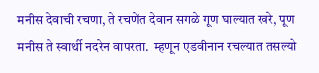मनीस देवाची रचणा, ते रचणेंत देवान सगळे गूण घाल्यात खरे, पूण मनीस ते स्वार्थी नदरेन वापरता.  म्हणून एडवीनान रचल्यात तसल्यो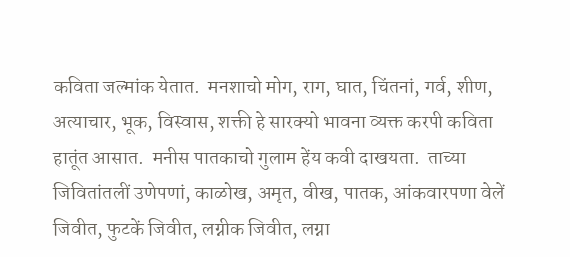कविता जल्मांक येतात.  मनशाचो मोग, राग, घात, चिंतनां, गर्व, शीण, अत्याचार, भूक, विस्वास, शक्ती हे सारक्यो भावना व्यक्त करपी कविता हातूंत आसात.  मनीस पातकाचो गुलाम हेंय कवी दाखयता.  ताच्या जिवितांतलीं उणेपणां, काळोख, अमृत, वीख, पातक, आंकवारपणा वेलें जिवीत, फुटकें जिवीत, लग्नीक जिवीत, लग्ना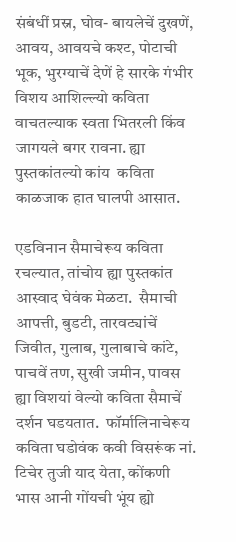संबंधीं प्रस्न, घोव- बायलेचें दुखणें,  आवय, आवयचे कश्ट, पोटाची भूक, भुरग्याचें देणें हे सारके गंभीर विशय आशिल्ल्यो कविता वाचतल्याक स्वता भितरली किंव जागयले बगर रावना. ह्या पुस्तकांतल्यो कांय  कविता काळजाक हात घालपी आसात.

एडविनान सैमाचेरूय कविता रचल्यात, तांचोय ह्या पुस्तकांत आस्वाद घेवंक मेळटा.  सैमाची आपत्ती, बुडटी, तारवट्यांचें जिवीत, गुलाब, गुलाबाचे कांटे, पाचवें तण, सुखी जमीन, पावस ह्या विशयां वेल्यो कविता सैमाचें दर्शन घडयतात.  फॉर्मालिनाचेरूय कविता घडोवंक कवी विसरूंक नां. टिचेर तुजी याद येता, कोंकणी भास आनी गोंयची भूंय ह्यो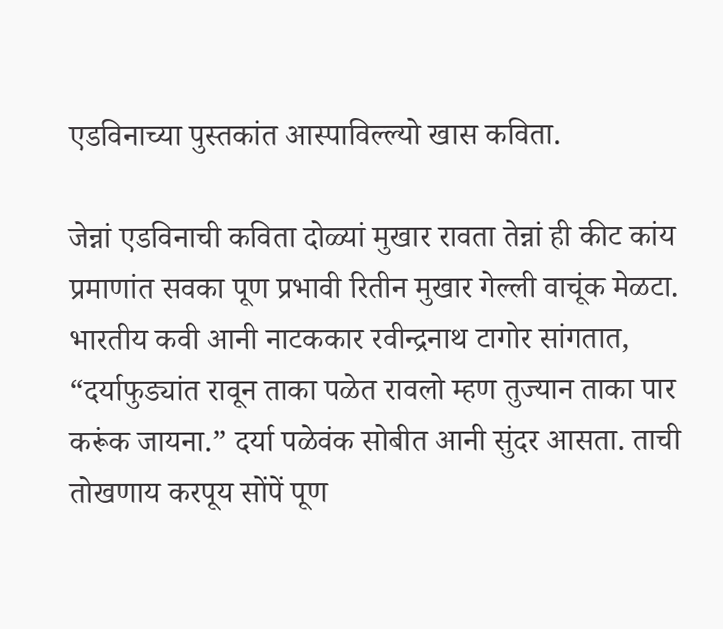एडविनाच्या पुस्तकांत आस्पाविल्ल्यो खास कविता.

जेन्नां एडविनाची कविता दोळ्यां मुखार रावता तेन्नां ही कीट कांय प्रमाणांत सवका पूण प्रभावी रितीन मुखार गेल्ली वाचूंक मेळटा. भारतीय कवी आनी नाटककार रवीन्द्रनाथ टागोर सांगतात, “दर्याफुड्यांत रावून ताका पळेत रावलो म्हण तुज्यान ताका पार करूंक जायना.” दर्या पळेवंक सोबीत आनी सुंदर आसता. ताची तोखणाय करपूय सोंपें पूण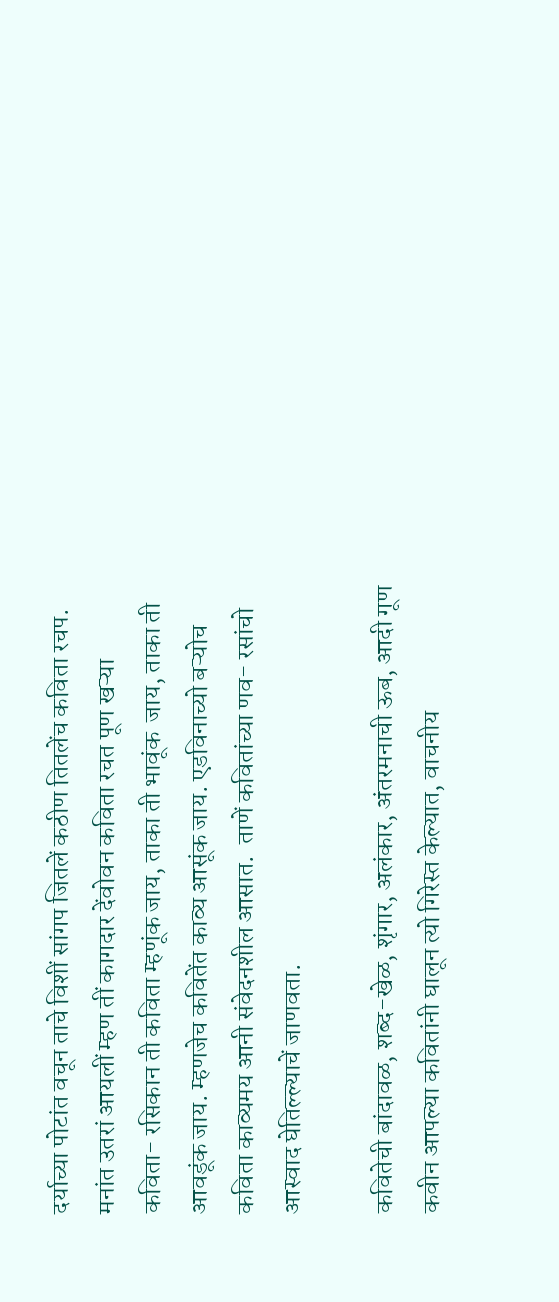दर्याच्या पोटांत वचून ताचे विशीं सांगप जितलें कठीण तितलेंच कविता रचप. मनांत उतरां आयलीं म्हण तीं कागदार देंवोवन कविता रचत पूण खऱ्या कविता- रसिकान ती कविता म्हणूंक जाय, ताका ती भावूंक  जाय, ताका ती आवडूंक जाय. म्हणजेच कवितेंत काव्य आसूंक जाय. एडविनाच्यो बऱ्योच कविता काव्यमय आनी संवेदनशील आसात.  ताणें कवितांच्या णव- रसांचो आस्वाद घेतिल्ल्याचें जाणवता.

कवितेची बांदावळ, शब्द-खेळ, शृंगार, अलंकार, अंतरमनाची ऊब, आदी गूण कवीन आपल्या कवितांनी घालून त्यो गिरेस्त केल्यात, वाचनीय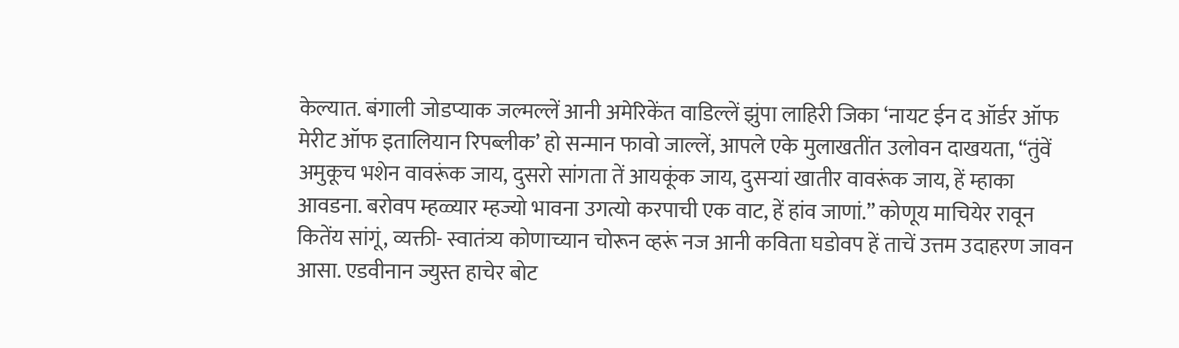केल्यात. बंगाली जोडप्याक जल्मल्लें आनी अमेरिकेंत वाडिल्लें झुंपा लाहिरी जिका ‘नायट ईन द ऑर्डर ऑफ मेरीट ऑफ इतालियान रिपब्लीक’ हो सन्मान फावो जाल्लें, आपले एके मुलाखतींत उलोवन दाखयता, “तुंवें अमुकूच भशेन वावरूंक जाय, दुसरो सांगता तें आयकूंक जाय, दुसऱ्यां खातीर वावरूंक जाय, हें म्हाका आवडना. बरोवप म्हळ्यार म्हज्यो भावना उगत्यो करपाची एक वाट, हें हांव जाणां.” कोणूय माचियेर रावून कितेंय सांगूं, व्यक्ती- स्वातंत्र्य कोणाच्यान चोरून व्हरूं नज आनी कविता घडोवप हें ताचें उत्तम उदाहरण जावन आसा. एडवीनान ज्युस्त हाचेर बोट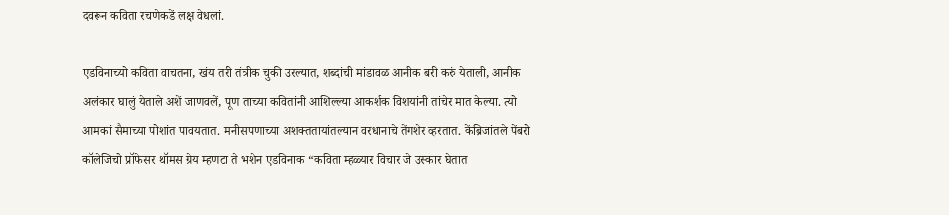दवरून कविता रचणेकडें लक्ष वेधलां.

एडविनाच्यो कविता वाचतना, खंय तरी तंत्रीक चुकी उरल्यात, शब्दांची मांडावळ आनीक बरी करुं येताली, आनीक अलंकार घालुं येताले अशें जाणवलें, पूण ताच्या कवितांनी आशिल्ल्या आकर्शक विशयांनी तांचेर मात केल्या. त्यो आमकां सैमाच्या पोशांत पावयतात. मनीसपणाच्या अशक्ततायांतल्यान वरधानाचे तेंगशेर व्हरतात. केंब्रिजांतले पेंबरो कॉलेजिचो प्रॉफेसर थॉमस ग्रेय म्हणटा ते भशेन एडविनाक “कविता म्हळ्यार विचार जे उस्कार घेतात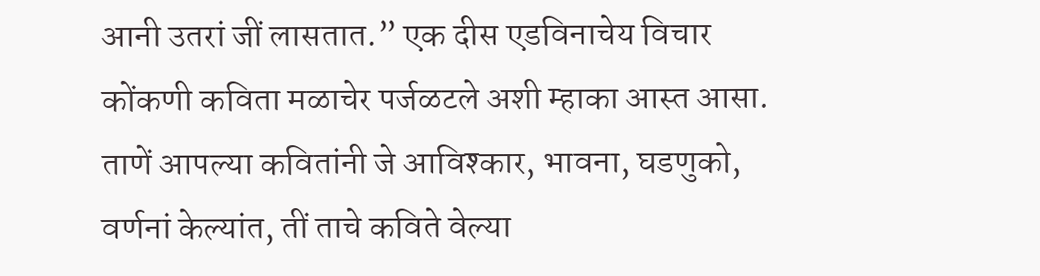आनी उतरां जीं लासतात.” एक दीस एडविनाचेय विचार कोंकणी कविता मळाचेर पर्जळटले अशी म्हाका आस्त आसा. ताणें आपल्या कवितांनी जे आविश्कार, भावना, घडणुको, वर्णनां केल्यांत, तीं ताचे कविते वेल्या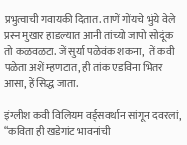प्रभुत्वाची गवायकी दितात. ताणें गोंयचे भुंये वेले प्रस्न मुखार हाडल्यात आनी तांच्यो जापो सोदूंक तो कळवळटा. जें सुर्या पळेवंक शकना,  तें कवी पळेता अशें म्हणटात, ही तांक एडविना भितर आसा, हें सिद्ध जाता.

इंग्लीश कवी विलियम वर्ड्सवर्थान सांगून दवरलां, “कविता ही खडेगांट भावनांची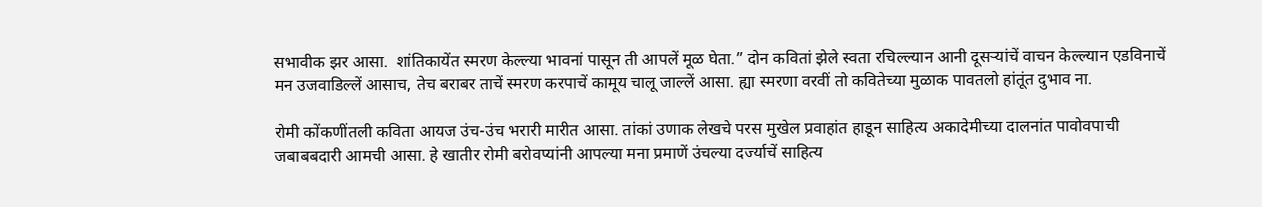सभावीक झर आसा.  शांतिकायेंत स्मरण केल्ल्या भावनां पासून ती आपलें मूळ घेता.” दोन कवितां झेले स्वता रचिल्ल्यान आनी दूसऱ्यांचें वाचन केल्ल्यान एडविनाचें मन उजवाडिल्लें आसाच, तेच बराबर ताचें स्मरण करपाचें कामूय चालू जाल्लें आसा. ह्या स्मरणा वरवीं तो कवितेच्या मुळाक पावतलो हांतूंत दुभाव ना.

रोमी कोंकणींतली कविता आयज उंच-उंच भरारी मारीत आसा. तांकां उणाक लेखचे परस मुखेल प्रवाहांत हाडून साहित्य अकादेमीच्या दालनांत पावोवपाची जबाबबदारी आमची आसा. हे खातीर रोमी बरोवप्यांनी आपल्या मना प्रमाणें उंचल्या दर्ज्याचें साहित्य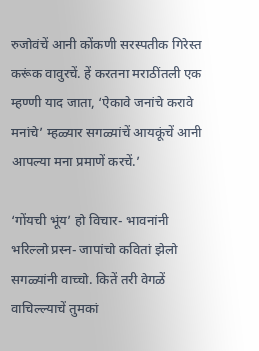रुजोवंचें आनी कोंकणी सरस्पतीक गिरेस्त करूंक वावुरचें. हें करतना मराठींतली एक म्हण्णी याद जाता, ‘ऐकावे जनांचे करावे मनांचे’ म्हळ्यार सगळ्यांचें आयकूंचें आनी आपल्या मना प्रमाणें करचें.’

‘गोंयची भूंय’ हो विचार- भावनांनी भरिल्लो प्रस्न- जापांचो कवितां झेलो सगळ्यांनी वाच्चो. कितें तरी वेगळें वाचिल्ल्याचें तुमकां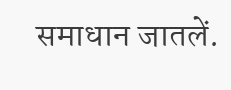समाधान जातलें.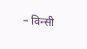– विन्सी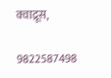क्वाद्रूस,

9822587498